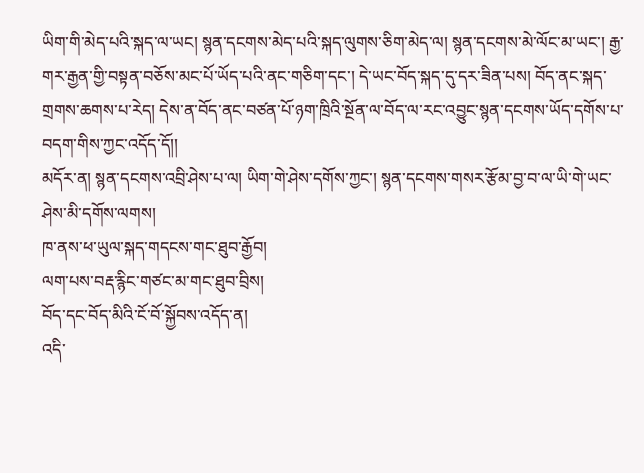ཡིག་གི་མེད་པའི་སྐད་ལ་ཡང། སྙན་དངགས་མེད་པའི་སྐད་ལུགས་ཅིག་མེད་ལ། སྙན་དངགས་མེ་ལོང་མ་ཡང་། རྒྱ་གར་རྒྱན་གྱི་བསྟན་བཅོས་མང་པོ་ཡོད་པའི་ནང་གཅིག་དང་། དེ་ཡང་བོད་སྐད་དུ་དར་ཟིན་པས། བོད་ནང་སྐད་གྲགས་ཆགས་པ་རེད། དེས་ན་བོད་ནང་བཙན་པོ་ཉག་ཁྲིའི་སྔོན་ལ་བོད་ལ་རང་འབྱུང་སྙན་དངགས་ཡོད་དགོས་པ་བདག་གིས་ཀྱང་འདོད་དོ།།
མདོར་ན། སྙན་དངགས་འབྲི་ཤེས་པ་ལ། ཡིག་གེ་ཤེས་དགོས་ཀྱང་། སྙན་དངགས་གསར་རྩོམ་བྱ་བ་ལ་ཡི་གེ་ཡང་ཤེས་མི་དགོས་ལགས།
ཁ་ནས་ཕ་ཡུལ་སྐད་གདངས་གང་ཐུབ་རྒྱོབ།
ལག་པས་བརྡ་རྙིང་གཙང་མ་གང་ཐུབ་བྲིས།
བོད་དང་བོད་མིའི་ངོ་བོ་སྐྱོབས་འདོད་ན།
འདི་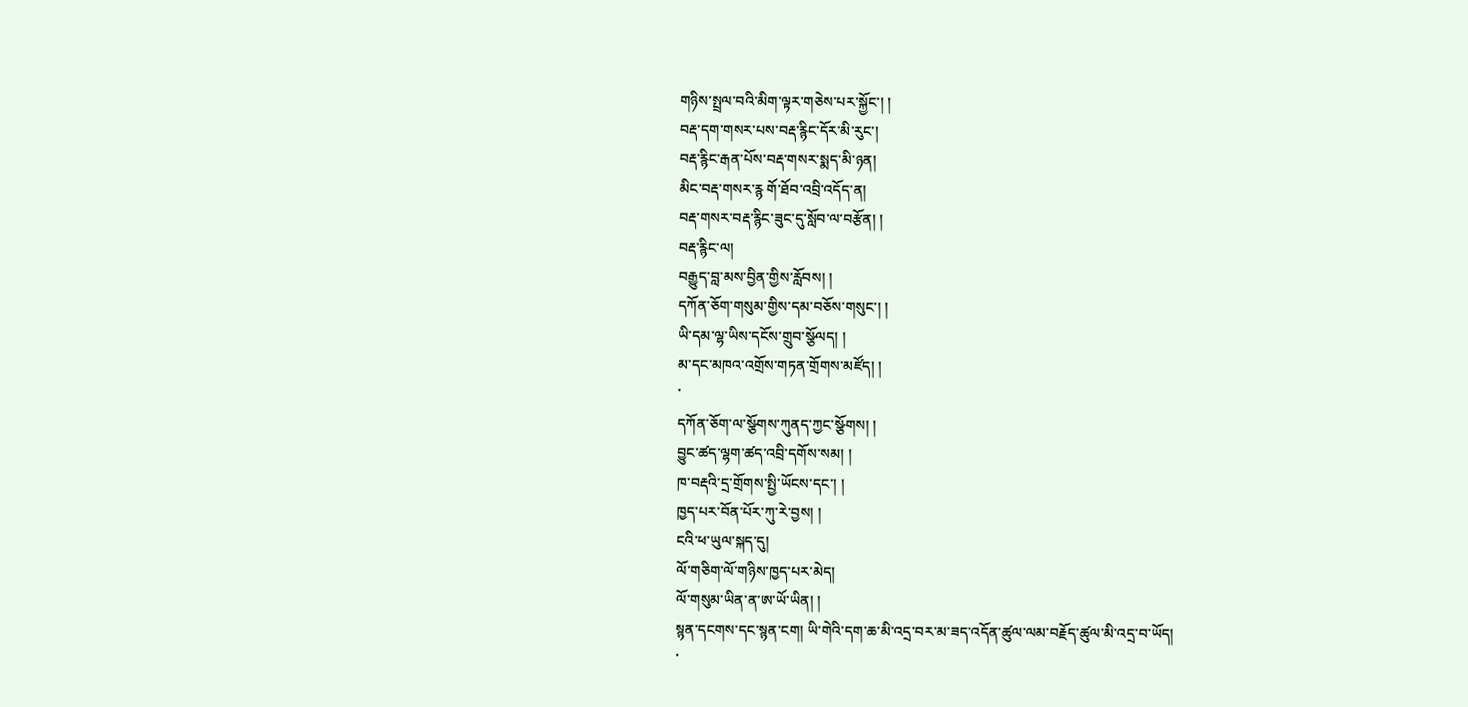གཉིས་སྤྲལ་བའི་མིག་ལྟར་གཅེས་པར་སྐྱོང་། །
བརྡ་དག་གསར་པས་བརྡ་རྙིང་དོར་མི་རུང་།
བརྡ་རྙིང་རྒན་པོས་བརྡ་གསར་སྨད་མི་ཉན།
མིང་བརྡ་གསར་རྙ གོ་ཐོབ་འབྲི་འདོད་ན།
བརྡ་གསར་བརྡ་རྙིང་ཟུང་དུ་སློབ་ལ་བརྩོན། །
བརྡ་རྙིང་ལ།
བརྒྱུད་བླ་མས་བྱིན་གྱིས་རློབས། །
དཀོན་ཅོག་གསུམ་གྱིས་དམ་བཅོས་གསུང་། །
ཡི་དམ་ལྷ་ཡིས་དངོས་གྲུབ་སྩོལད། །
མ་དང་མཁའ་འགྲོས་གཏན་གྲོགས་མཛོད། །
་
དཀོན་ཅོག་ལ་སྩོགས་ཀུནད་ཀྱང་སྩོགས། །
བྱུང་ཚད་ལྷག་ཚད་འབྲི་དགོས་སམ། །
ཁ་བརྡའི་དྲ་གྲོགས་སྤྱི་ཡོངས་དང་། །
ཁྱད་པར་བོན་པོར་ཀུ་རེ་བྱས། །
ངའི་ཕ་ཡུལ་སྐད་དུ།
ལོ་གཅིག་ལོ་གཉིས་ཁྱད་པར་མེད།
ལོ་གསུམ་ཡིན་ན་ཨ་ཡོ་ཡིན། །
སྙན་དངགས་དང་སྙན་ངག། ཡི་གེའི་དག་ཆ་མི་འདྲ་བར་མ་ཟད་འདོན་ཚུལ་ལམ་བརྗོད་ཚུལ་མི་འདྲ་བ་ཡོད།
་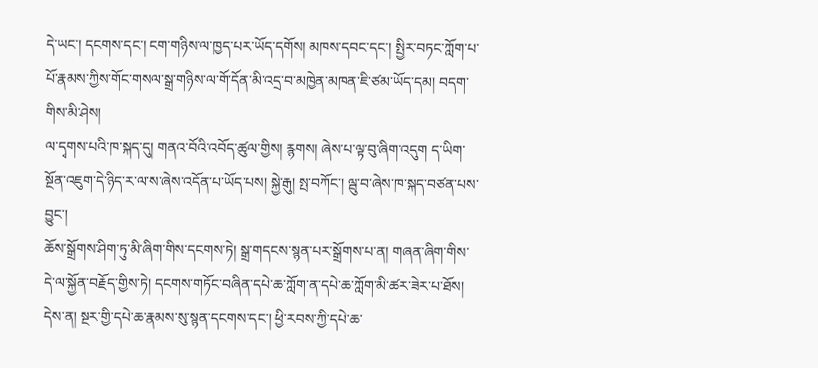དེ་ཡང་། དངགས་དང་། ངག་གཉིས་ལ་ཁྱད་པར་ཡོད་དགོས། མཁས་དབང་དང་། སྤྱིར་བཏང་ཀློག་པ་པོ་རྣམས་ཀྱིས་གོང་གསལ་སྒྲ་གཉིས་ལ་གོ་དོན་མི་འདྲ་བ་མཁྱེན་མཁན་ཇི་ཙམ་ཡོད་དམ། བདག་གིས་མི་ཤེས།
ལ་དྭགས་པའི་ཁ་སྐད་དུ། གནའ་བོའི་འབོད་ཚུལ་གྱིས། རྙགས། ཞེས་པ་ལྟ་བུ་ཞིག་འདུག ད་ཡིག་སྔོན་འཇུག་དེ་ཉིད་ར་ལ་ས་ཞེས་འདོན་པ་ཡོད་པས། སྐྱེ་རྒུ། སྤ་བཀོང་། ལྦུ་བ་ཞེས་ཁ་སྐད་བཙན་པས་བྱུང་།
ཆོས་སྒྲོགས་ཤིག་ཏུ་མི་ཞིག་གིས་དངགས་ཏེ། སྒྲ་གདངས་སྙན་པར་སྒྲོགས་པ་ན། གཞན་ཞིག་གིས་དེ་ལ་སྐྱོན་བརྗོད་གྱིས་ཏེ། དངགས་གཏོང་བཞིན་དཔེ་ཆ་ཀློག་ན་དཔེ་ཆ་ཀློག་མི་ཚར་ཟེར་པ་ཐོས།
དེས་ན། སྔར་གྱི་དཔེ་ཆ་རྣམས་སུ་སྙན་དངགས་དང་། ཕྱི་རབས་ཀྱི་དཔེ་ཆ་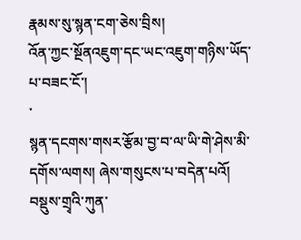རྣམས་སུ་སྙན་ངག་ཅེས་བྲིས།
འོན་ཀྱང་སྔོནའཇུག་དང་ཡང་འཇུག་གཉིས་ཡོད་པ་བཟང་ངོ་།
་
སྙན་དངགས་གསར་རྩོམ་བྱ་བ་ལ་ཡི་གེ་ཤེས་མི་དགོས་ལགས། ཞེས་གསུངས་པ་བདེན་པའོ།
བསྡུས་གྲྭའི་ཀུན་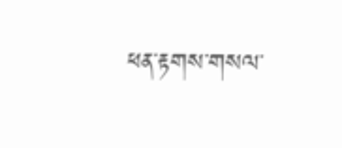ཕན་རྟགས་གསལ་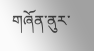གཞོན་ནུར་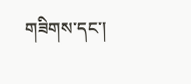གཟིགས་དང་།